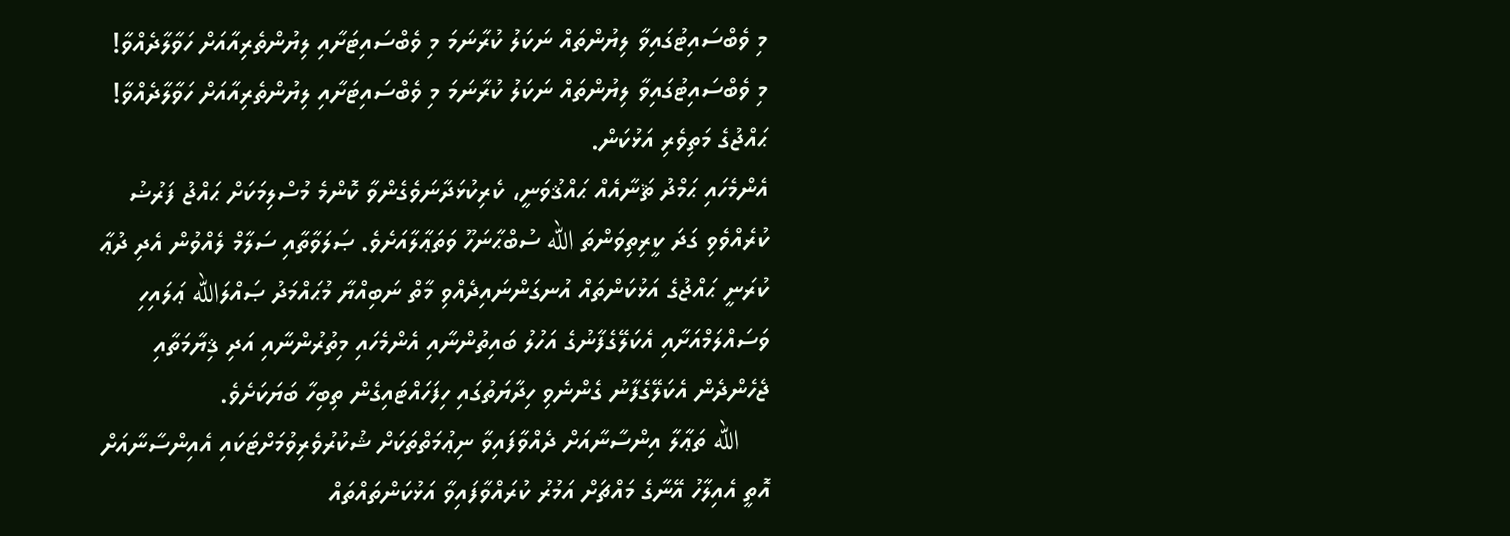މި ވެބްސައިޓުގައިވާ ލިޔުންތައް ނަކަލު ކުރާނަމަ މި ވެބްސައިޓަށާއި ލިޔުންތެރިއާއަށް ހަވާލާދެއްވާ!
މި ވެބްސައިޓުގައިވާ ލިޔުންތައް ނަކަލު ކުރާނަމަ މި ވެބްސައިޓަށާއި ލިޔުންތެރިއާއަށް ހަވާލާދެއްވާ!
ޙައްޖުގެ މަތިވެރި އަޅުކަން.
އެންމެހައި ޙަމްދު ޘަނާއެއް ޙައްޤުވަނީ، ކެރިކުޅަދާނަވެގެންވާ ކޮންމެ މުސްލިމަކަށް ޙައްޖު ފަރުޟު ކުރެއްވެވި ގަދަ ކީރިތިވަންތަ الله ސުބްޙާނަހޫ ވަތަޢާލާއަށެވެ. ޞަލަވާތާއި ސަލާމް ލެއްވުން އެދި ދުޢާ ކުރަނީ ޙައްޖުގެ އަޅުކަންތައް އުނގަންނައިދެއްވި މާތް ނަބިއްޔާ މުޙައްމަދު ޞައްލަالله ޢަލައިހި ވަސައްލަމްއަށާއި އެކަލޭގެފާނުގެ އަހުލު ބައިތުންނާއި އެންމެހައި މިތުރުންނާއި އަދި ޤިޔާމަތާއި ޖެހެންދެން އެކަލޭގެފާނު ގެންނެވި ހިދާޔަތުގައި ހިފަހައްޓައިގެން ތިބިހާ ބަޔަކަށެވެ.
    الله ތަޢާލާ އިންސާނާއަށް ދެއްވާފައިވާ ނިޢުމަތްތަކަށް ޝުކުރުވެރިވުމަށްޓަކައި އެއިންސާނާއަށް އޮތީ އެއިލާހު އޭނާގެ މައްޗަށް އަމުރު ކުރައްވާފައިވާ އަޅުކަންތައްތައް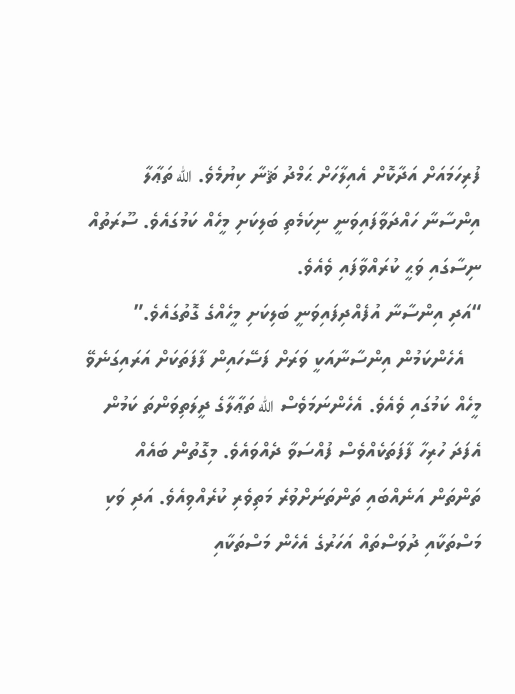ފުރިހަމައަށް އަދާކޮށް އެއިލާހަށް ޙަމްދު ޘަނާ ކިޔުމެވެ. الله ތަޢާލާ އިންސާނާ ހައްދަވާފައިވަނީ ނިކަމެތި ބަލިކަށި މީހެއް ކަމުގައެވެ. ސޫރަތުއް ނިސާގައި ވަޙީ ކުރައްވާފައި ވެއެވެ.
“އަދި އިންސާނާ އުފެއްދިފައިވަނީ ބަލިކަށި މީހެއްގެ ގޮތުގައެވެ.”
   އެހެންކަމުން އިންސާނާއަކީ ވަރަށް ފަސޭހައިން ފާފަތަކަށް އަރައިގަނެވޭ މީހެއް ކަމުގައި ވެއެވެ. އެހެންނަމަވެސް الله ތަޢާލާގެ ދީލަތިވަންތަ ކަމުން އެފަދަ ހުރިހާ ފާފަތަކެއްވެސް ފުއްސަވާ ދެއްވައެވެ. މިގޮތުން ބައެއް ތަންތަން އަނެއްބައި ތަންތަނަށްވުރެ މަތިވެރި ކުރެއްވިއެވެ. އަދި ވަކި މަސްތަކާއި ދުވަސްތައް އަހަރުގެ އެހެން މަސްތަކާއި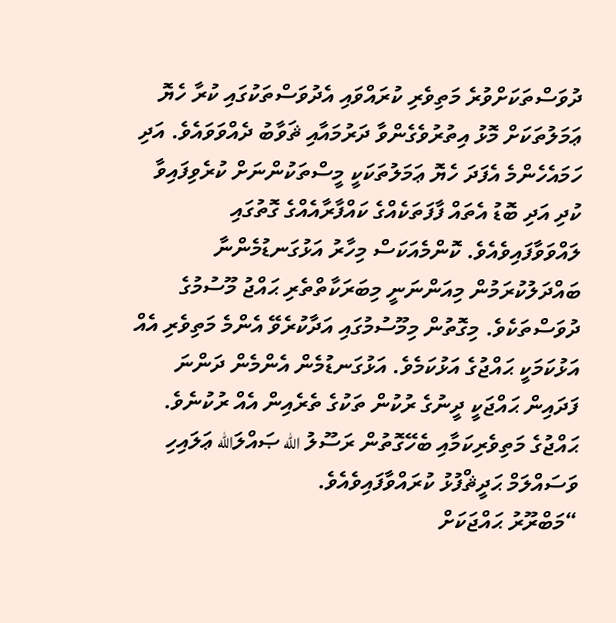ދުވަސްތަކަށްވުރެ މަތިވެރި ކުރައްވައި އެދުވަސްތަކުގައި ކުރާ ހެޔޮ ޢަމަލުތަކަށް މޮޅު އިތުރުވެގެންވާ ދަރުމައާއި ޘަވާބު ދެއްވަވައެވެ. އަދި ހަމައެހެންމެ އެފަދަ ހެޔޮ ޢަމަލުތަކަކީ މީސްތަކުންނަށް ކުރެވިފައިވާ ކުދި އަދި ބޮޑު އެތައް ފާފަތަކެއްގެ ކައްފާރާއެއްގެ ގޮތުގައި ލައްވަވާފައިވެއެވެ. ކޮންމެއަކަސް މިހާރު އަޅުގަނޑުމެންނާ ބައްދަލުކުރަމުން މިއަންނަނީ މިބަރަކާތްތެރި ޙައްޖު މޫސުމުގެ ދުވަސްތަކެވެ. މިގޮތުން މިމޫސުމުގައި އަދާކުރެވޭ އެންމެ މަތިވެރި އެއް އަޅުކަމަކީ ޙައްޖުގެ އަޅުކަމެވެ. އަޅުގަނޑުމެން އެންމެން ދަންނަ ފަދައިން ޙައްޖަކީ ދީނުގެ ރުކުން ތަކުގެ ތެރެއިން އެއް ރުކުނެވެ. ޙައްޖުގެ މަތިވެރިކަމާއި ބެހޭގޮތުން ރަސޫލު الله ޞައްލަالله ޢަލައިހި ވަސައްލަމް ޙަދީޘްފުޅު ކުރައްވާފައިވެއެވެ.
“މަބްރޫރު ޙައްޖަކަށް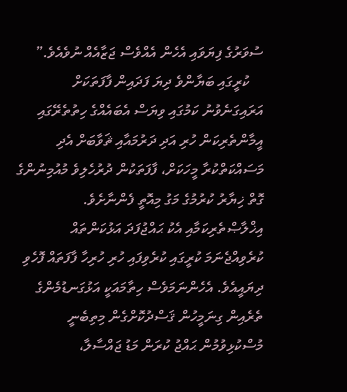ސުވަރުގެ ފިޔަވައި އެހެން އެއްވެސް ޖަޒާއެއް ނުވެއެވެ.”
    ކުރީގައި ބަޔާންވެ ދިޔަ ފަދައިން ފާފަތަކަށް އަރައިގަނެވުނު ކަމުގައި ވިޔަސް އެބައެއްގެ ހިތުތެރޭގައި އީމާންތެރިކަން ހުރި އަދި ދަރުމައާއި ޘަވާބަށް އެދި މަސައްކަތްކުރާ މީހަކަށް، ފާފަތަކުން ދުރުހެލިވެ މުއުމިނުންގެ ގޮތް ޚިޔާރު ކުރުމުގެ މަގު މިއޮތީ ފެންނާށެވެ. އިޚްލާޞްތެރިކަމާއި އެކު ޙައްޖުފަދަ އަޅުކަންތައް ކުރެވިއްޖެނަމަ ކުރީގައި ކުރެވިފައި ހުރި ހުރިހާ ފާފަތައް ފޮހެވި ދިޔައީއެވެ. އެހެންނަމަވެސް ހިތާމައަކީ އަޅުގަނޑުމެންގެ ތެރެއިން ގިނަމީހުން ޤަސްދުކޮށްގެން މިތިބެނީ މުސްކުޅިވުމުން ޙައްޖު ކުރަން މަޑު ޖައްސާލާ،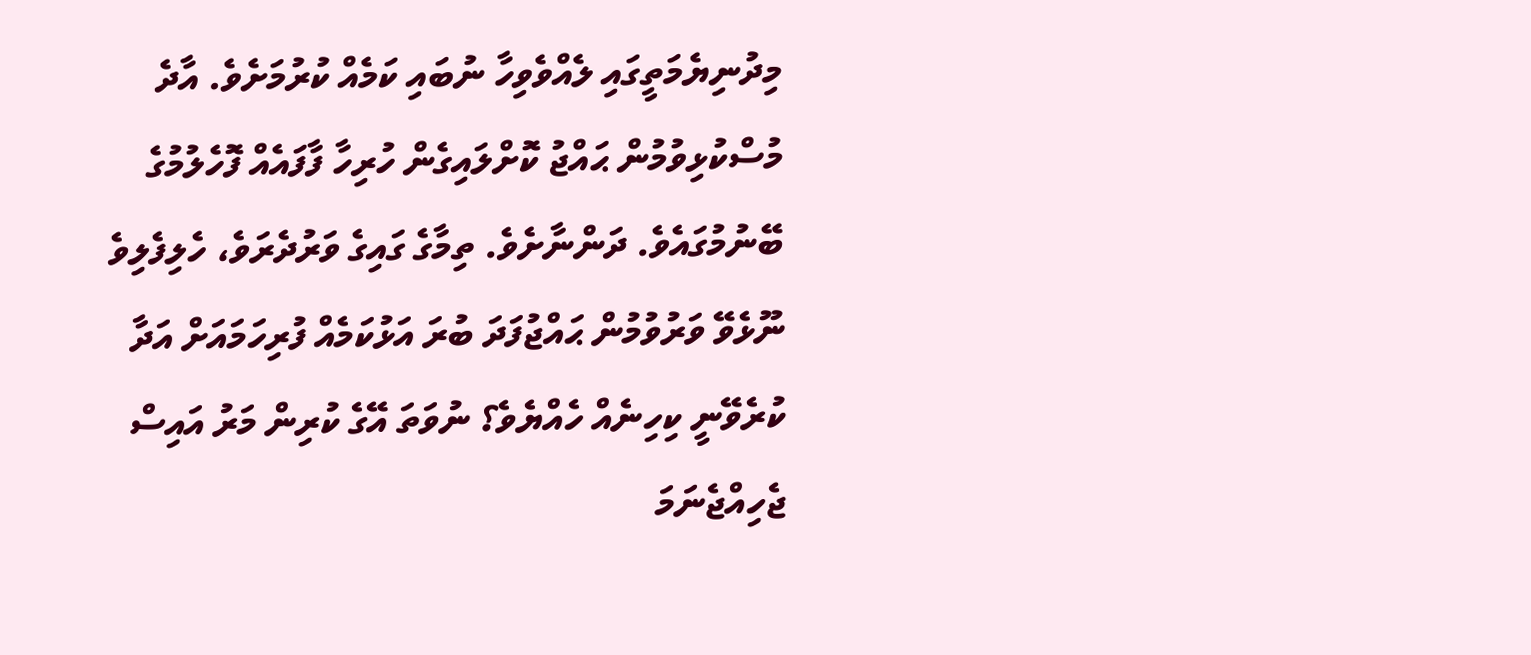މިދުނިޔެމަތީގައި ލެއްވެވިހާ ނުބައި ކަމެއް ކުރުމަށެވެ. އާދެ މުސްކުޅިވުމުން ޙައްޖު ކޮށްލައިގެން ހުރިހާ ފާފައެއް ފޮހެލުމުގެ ބޭނުމުގައެވެ. ދަންނާށެވެ. ތިމާގެ ގައިގެ ވަރުދެރަވެ، ހެލިފެލިވެ ނޫޅެވޭ ވަރުވުމުން ޙައްޖުފަދަ ބުރަ އަޅުކަމެއް ފުރިހަމައަށް އަދާ ކުރެވޭނީ ކިހިނެއް ހެއްޔެވެ؟ ނުވަތަ އޭގެ ކުރިން މަރު އައިސް ޖެހިއްޖެނަމަ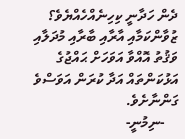ދެން ހަދާނީ ކިހިނެއްހެއްޔެވެ؟ ޒުވާންކަމާއި އާރާއި ބާރާއި މުދަލާއި ވަޤުތު އޮއްވާ އަވަހަށް ޙައްޖުގެ އަޅުކަންތައް އަދާ ކުރަން އަވަސްވެ ގަންނާށެވެ.
    -ނިމުނީ-